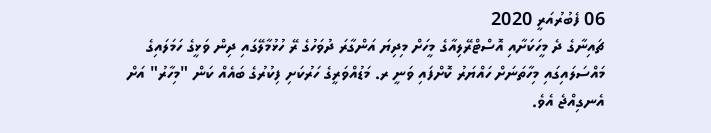06 ފެބުރުއަރީ 2020
ޗައިނާގެ ދެ މީހަކަށާއި އޮސްޓްރޭލިއާގެ މީހަށް މިދިޔަ އަންގާރަ ދުވަހުގެ ރޭ ހުޅުމާލޭގައި ދިން ވަޅީގެ ހަމަލައިގެ މައްސަލައިގައި މިހާތަނަށް ހައްޔަރު ކޮށްފައި ވަނީ ރ. މަޑުއްވަރީގެ ހަރުކަށި ފިކުރުގެ ބައެއް ކަން "މިހާރު" އަށް އެނގިއްޖެ އެވެ.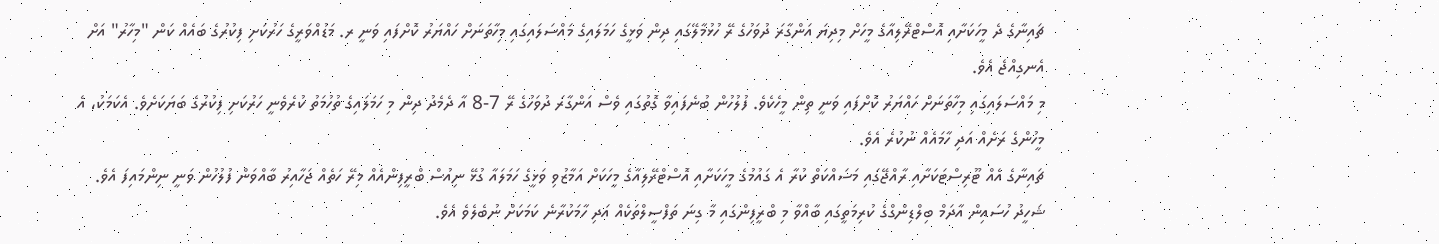ޗައިނާގެ ދެ މީހަކަށާއި އޮސްޓްރޭލިއާގެ މީހަށް މިދިޔަ އަންގާރަ ދުވަހުގެ ރޭ ހުޅުމާލޭގައި ދިން ވަޅީގެ ހަމަލައިގެ މައްސަލައިގައި މިހާތަނަށް ހައްޔަރު ކޮށްފައި ވަނީ ރ. މަޑުއްވަރީގެ ހަރުކަށި ފިކުރުގެ ބައެއް ކަން "މިހާރު" އަށް އެނގިއްޖެ އެވެ.
މި މައްސަލައިގައި މިހާތަނަށް ހައްޔަރު ކޮށްފައި ވަނީ ތިން މީހެކެވެ. ފުލުހުން ބުނެފައިވާ ގޮތުގައި ވެސް އަންގާރަ ދުވަހުގެ ރޭ 7-8 އާ ދެމެދު ދިން މި ހަމަލައިގެ ތުހުމަތު ކުރެވެނީ ހަރުކަށި ފިކުރުގެ ބަޔަކަށެވެ. އެކަމަކު، އެ މީހުންގެ ރަށެއް އަދި ހާމައެއް ނުކުރެ އެވެ.
ޗައިނާގެ އެއް ޓޫރިސްޓަކަށާއި ރާއްޖޭގައި މަސައްކަތް ކުރާ އެ ގައުމުގެ މީހަކަށާއި އޮސްޓްރޭލިއާގެ މީހަކަށް އަމާޒުވި ވަޅީގެ ހަމަލައާ ގުޅޭ ނިއުސް ބްރީފިންއެއް މިރޭ ހަތެއް ޖަހާއިރު ބާއްވަން ފުލުހުން ވަނީ ނިންމައިފަ އެވެ. ޝަހީދު ހުސައިން އާދަމް ބިލްޑިންގްގެ ކުރިމަތީގައި ބާއްވާ މި ބްރީފިންގައި މާ ގިނަ ތަފްސީލްތަކެއް އަދި ހާމަކުރާނެ ކަމަކަށް ނުބެލެވެ އެވެ.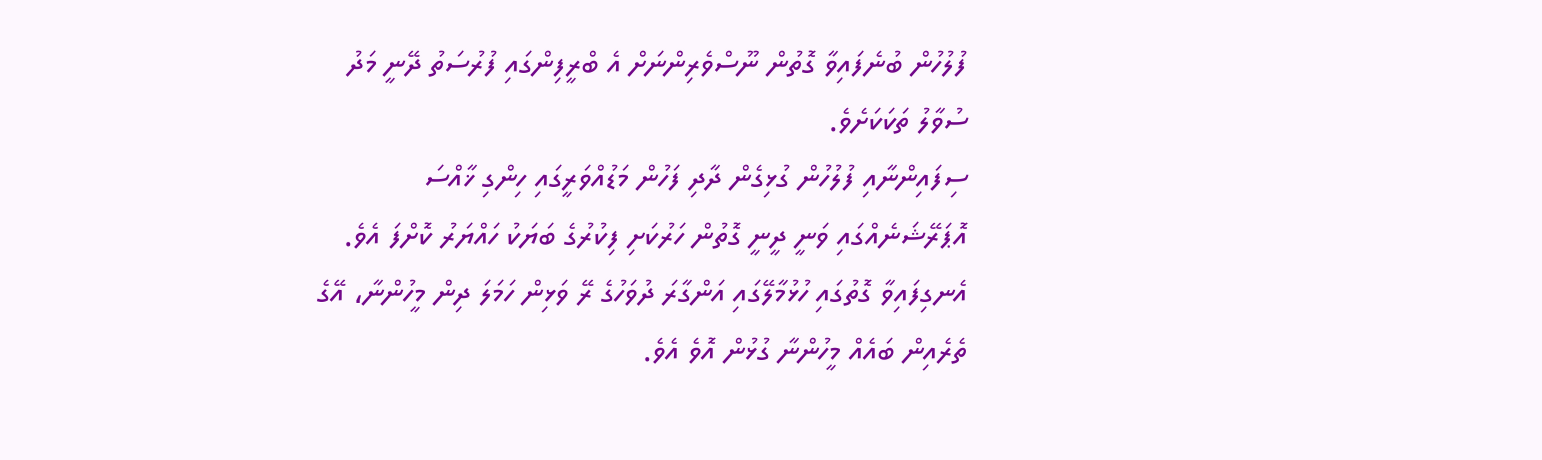ފުލުހުން ބުނެފައިވާ ގޮތުން ނޫސްވެރިންނަށް އެ ބްރީފިންގައި ފުރުސަތު ދޭނީ މަދު ސުވާލު ތަކަކަށެވެ.
ސިފައިންނާއި ފުލުހުން ގުޅިގެން ދާދި ފަހުން މަޑުއްވަރީގައި ހިންގި ޚާއްސަ އޮޕަރޭޝަނެއްގައި ވަނީ ދީނީ ގޮތުން ހަރުކަށި ފިކުރުގެ ބަޔަކު ހައްޔަރު ކޮށްފަ އެވެ. އެނގިފައިވާ ގޮތުގައި ހުޅުމާލޭގައި އަންގާރަ ދުވަހުގެ ރޭ ވަޅިން ހަމަލަ ދިން މީހުންނާ، އޭގެ ތެރެއިން ބައެއް މީހުންނާ ގުޅުން އޮވެ އެވެ.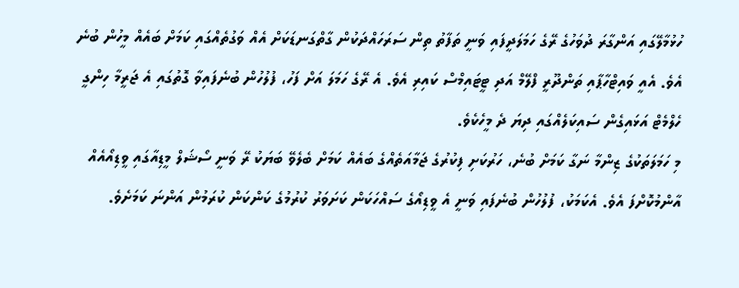ހުޅުމާލޭގައި އަންގާރަ ދުވަހުގެ ރޭގެ ހަމަލަދީފައި ވަނީ ތަފާތު ތިން ސަރަހައްދަކުން ގާތްގަނޑަކަށް އެއް ވަގުތެއްގައި ކަމަށް ބައެއް މީހުން ބުނެ އެވެ. އެއީ ވައިޓްހާޕާއި ތަންދޫރީ ފްލޭމް އަދި ޓީޓައިމްސް ކައިރި އެވެ. އެ ރޭގެ ހަމަލަ އަށް ފަހު، ފުލުހުން ބުނެފައިވާ ގޮތުގައި އެ ޖަރީމާ ހިންގީ ހެލްމެޓް އަޅައިގެން ސައިކަލެއްގައި ދިޔަ ދެ މީހެކެވެ.
މި ހަމަލަތަކުގެ ޒިންމާ ނަގާ ކަމަށް ބުނެ، ހަރުކަށި ފިކުރުގެ ޖަމާއަތެއްގެ ބައެއް ކަމަށް ބެލެވޭ ބަޔަކު ރޭ ވަނީ ސޯޝަލް މީޑިއާގައި ވީޑިއޯއެއް އާންމުކޮށްފަ އެވެ. އެކަމަކު، ފުލުހުން ބުނެފައި ވަނީ އެ ވީޑިއޯގެ ސައްހަކަން ކަށަވަރު ކުރުމުގެ ކަންކަން ކުރަމުން އަންނަ ކަމަށެވެ.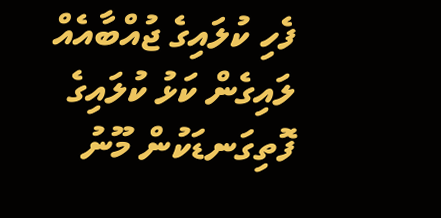ފެހި ކުލައިގެ ޖުއްބާއެއް ލައިގެން ކަޅު ކުލައިގެ ފޮތިގަނޑަކުން މޫނު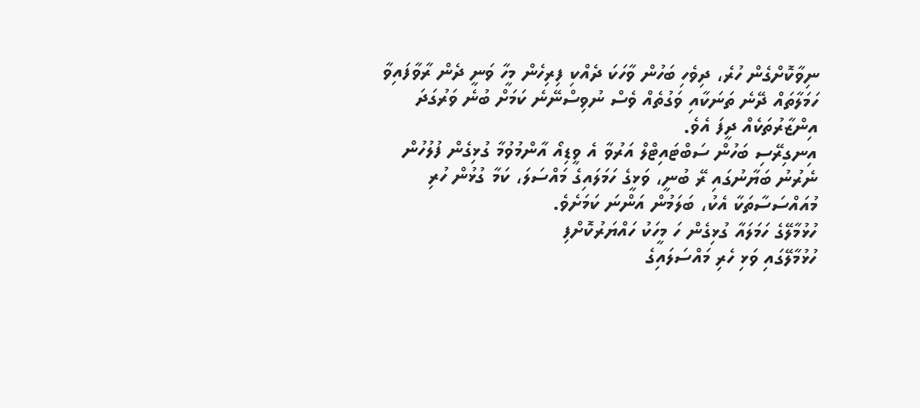ނިވާކޮށްގެން ހުރެ، ދިވެހި ބަހުން ވާހަކަ ދެއްކި ފިރިހެން މީހާ ވަނީ ދެން ރާވާފައިވާ ހަމަލާތައް ދޭނެ ތަނަކާއި ވަގުތެއް ވެސް ނުވިސްނޭނެ ކަމަށް ބުނެ ވަރުގަދަ އިންޒާރުތަކެއް ދީފަ އެވެ.
އިނގިރޭސި ބަހުން ސަބްޓައިޓްލް އަރުވާ އެ ވީޑިއޯ އާންމުވުމާ ގުޅިގެން ފުލުހުން ނެރުނު ބަޔާނުގައި ރޭ ބުނީ، ވަޅީގެ ހަމަލައިގެ މައްސަލަ، ކަމާ ގުޅުން ހުރި މުއައްސަސާތަކާ އެކު، ބަލަމުން އަންނަ ކަމަށެވެ.
ހުޅުމާލޭގެ ހަމަލައާ ގުޅިގެން ހަ މީހަކު ހައްޔަރުކޮށްފި
ހުޅުމާލޭގައި ވަޅި ހެރި މައްސަލައިގެ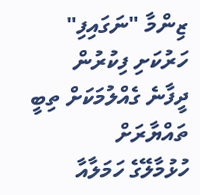ޒިންމާ "ނަގައިފި"
ހަރުކަށި ފިކުރުން ދީފާނެ ގެއްލުމަކަށް ތިބީ ތައްޔާރަށް
ހުޅުމާލޭގެ ހަމަލާއާ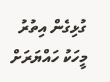ގުޅިގެން އިތުރު މީހަކު ހައްޔަރަށް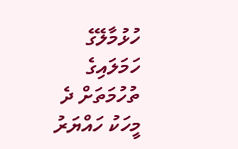ހުޅުމާލޭގެ ހަމަލައިގެ ތުހުމަތަށް ދެ މީހަކު ހައްޔަރު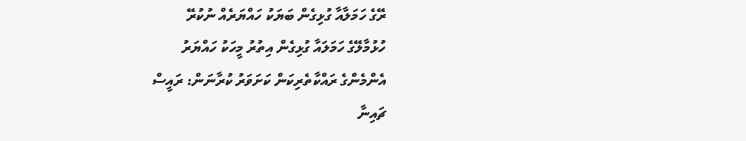ރޭގެ ހަމަލާއާ ގުޅިގެން ބަޔަކު ހައްޔަރެއް ނުކުރޭ
ހުޅުމާލޭގެ ހަމަލައާ ގުޅިގެން އިތުރު މީހަކު ހައްޔަރު
އެންމެންގެ ރައްކާތެރިކަން ކަށަވަރު ކުރާނަން: ރައީސް
ޗައިނާ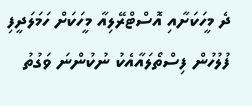ދެ މީހަކަށާއި އޮސްޓްރޭލިއާ މީހަކަށް ހަމަލަދީފި
ފުލުހުން ފިސްތޯލައާއެކު ނުކުންނަ ވަގުތު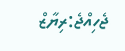ޖެހިއްޖެ:ރިޔާޒް